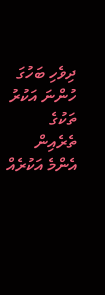ދިވެހި ބަހުގަ ހުންނަ އަކުރު ތަކުގެ ތެރެއިން އެންމެ އަކުރެއް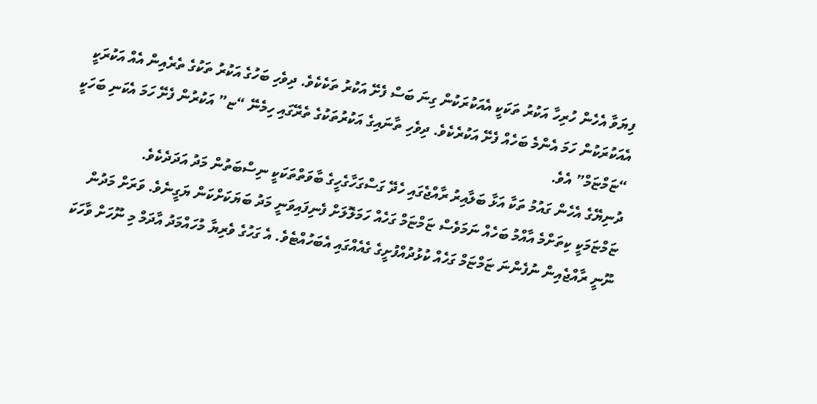ފިޔަވާ އެހެން ހުރިހާ އަކުރު ތަކަކީ އެއަކުރަކުން ގިނަ ބަސް ފެށޭ އަކުރު ތަކެކެވެ. ދިވެހި ބަހުގެ އަކުރު ތަކުގެ ތެރެއިން އެއް އަކުރަކީ އެއަކުރަކުން ހަމަ އެންމެ ބަހެއް ފެށޭ އަކުރެކެވެ. ދިވެހި ތާނައިގެ އަކުރުތަކުގެ ތެރޭގައި ހިމެނޭ “ޏ” އަކުރުން ފެށޭ ހަމަ އެކަނި ބަހަކީ “ޏަމްޏަމް” އެވެ.
ދުނިޔޭގެ އެހެން ގައުމު ތަކާ އަޅާ ބަލާއިރު ރާއްޖެގައި ހެދޭ ގަސްގަހާގެހީގެ ބާވަތްތަކަކީ ނިސްބަތުން މަދު އަދަދެކެވެ.
ޏަމްޏަމަކީ ކިތަށްމެ އާއްމު ބަހެއް ނަމަވެސް ޏަމްޏަމް ގަހެއް ހަމަލޮލަށް ފެނިފައިވަނީ މަދު ބަޔަކަށްކަން ޔަގީނެވެ. ވަރަށް މަދުން ނޫނީ ރާއްޖެއިން ނުފެންނަ ޏަމްޏަމް ގަހެއް ކުޅުދުއްފުށީގެ ގެއެއްގައި އެބަހުއްޓެވެ. އެ ގަހުގެ ވެރިޔާ މުހައްމަދު އާދަމް މި ނޫހަށް ވާހަކަ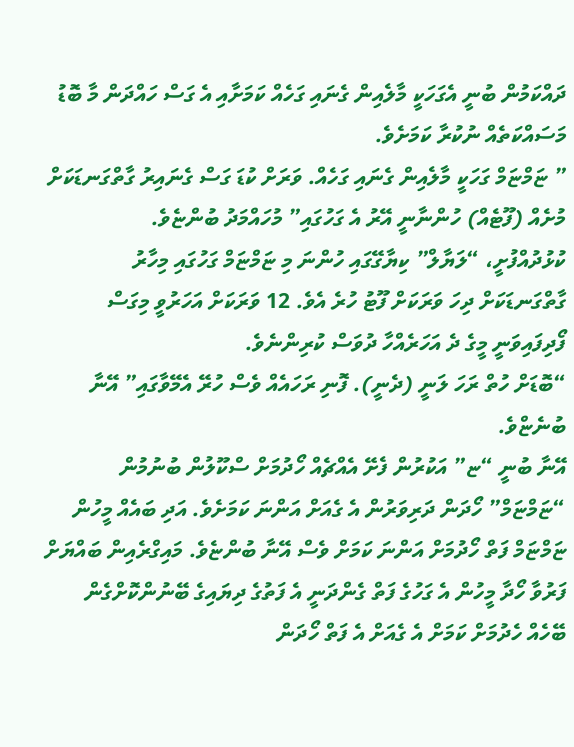ދައްކަމުން ބުނީ އެގަހަކީ މާލެއިން ގެނައި ގަހެއް ކަމަށާއި އެ ގަސް ހައްދަން މާ ބޮޑު މަސައްކަތެއް ނުކުރާ ކަމަށެވެ.
” ޏަމްޏަމް ގަހަކީ މާލެއިން ގެނައި ގަހެއް. ވަރަށް ކުޑަ ގަސް ގެނައިރު ގާތްގަނޑަކަށް މުށެއް (ފޫޓެއް) ހުންނާނީ އޭރު އެ ގަހުގައި” މުހައްމަދު ބުންޏެވެ.
ކުޅުދުއްފުށީ، “ލަޔާލް” ކިޔާގޭގައި ހުންނަ މި ޏަމްޏަމް ގަހުގައި މިހާރު ގާތްގަނޑަކަށް ދިހަ ވަރަކަށް ފޫޓު ހުރެ އެވެ. 12 ވަރަކަށް އަހަރުވީ މިގަސް ފޯދިފައިވަނީ މީގެ ދެ އަހަރެއްހާ ދުވަސް ކުރިންނެވެ.
“ބޮޑަށް ހުތް ރަހަ ލަނީ (ދެނީ). ފޮނި ރަހައެއް ވެސް ހުރޭ އެމޭވާގައި” އޭނާ ބުނެޏްވެ.
އޭނާ ބުނީ “ޏ” އަކުރުން ފެށޭ އެއްޗެއް ހޯދުމަށް ސްކޫލުން ބުނުމުން “ޏަމްޏަމް” ހޯދަން ދަރިވަރުން އެ ގެއަށް އަންނަ ކަމަށެވެ. އަދި ބައެއް މީހުން ޏަމްޏަމް ފަތް ހޯދުމަށް އަންނަ ކަމަށް ވެސް އޭނާ ބުންޏެވެ. މައިގްރެއިން ބައްޔަށް ފަރުވާ ހޯދާ މީހުން އެ ގަހުގެ ފަތް ގެންދަނީ އެ ފަތުގެ ދިޔައިގެ ބޭނުންކޮށްގެން ބޭހެއް ހެދުމަށް ކަމަށް އެ ގެއަށް އެ ފަތް ހޯދަން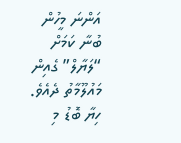އަންނަ މީހުން ބުނާ ކަމަށް “ލަޔާލް” ގެއިން މައުލޫމާތު ދެއެވެ.
ހިޔާ ބޮޑު މި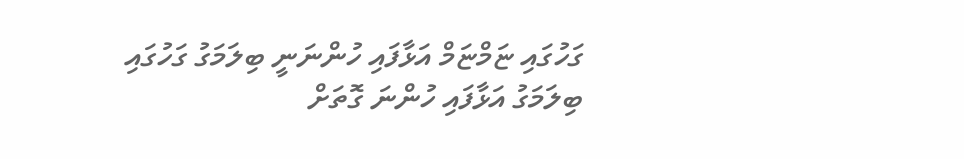ގަހުގައި ޏަމްޏަމް އަޅާފައި ހުންނަނީ ބިލަމަގު ގަހުގައި ބިލަމަގު އަޅާފައި ހުންނަ ގޮތަށް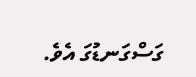ގަސްގަނޑުގަ އެވެ.